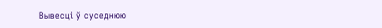Вывесці ў суседнюю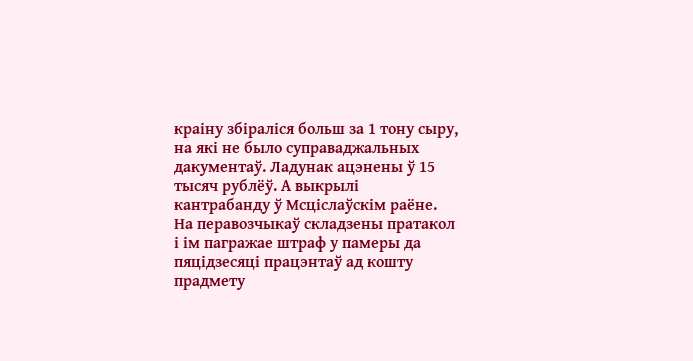краіну збіраліся больш за 1 тону сыру, на які не было суправаджальных дакументаў. Ладунак ацэнены ў 15 тысяч рублёў. А выкрылі кантрабанду ў Мсціслаўскім раёне.
На перавозчыкаў складзены пратакол і ім пагражае штраф у памеры да пяцідзесяці працэнтаў ад кошту прадмету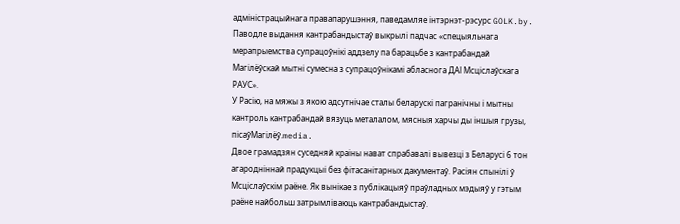адміністрацыйнага правапарушэння, паведамляе інтэрнэт-рэсурс GOLK.by.
Паводле выдання кантрабандыстаў выкрылі падчас «спецыяльнага мерапрыемства супрацоўнікі аддзелу па барацьбе з кантрабандай Магілёўскай мытні сумесна з супрацоўнікамі абласнога ДАІ Мсціслаўскага РАУС».
У Расію, на мяжы з якою адсутнічае сталы беларускі пагранічны і мытны кантроль кантрабандай вязуць металалом, мясныя харчы ды іншыя грузы, пісаўМагілёў.media.
Двое грамадзян суседняй краіны нават спрабавалі вывезці з Беларусі 6 тон агародніннай прадукцыі без фітасанітарных дакументаў. Расіян спынілі ў Мсціслаўскім раёне. Як вынікае з публікацыяў праўладных мэдыяў у гэтым раёне найбольш затрымліваюць кантрабандыстаў.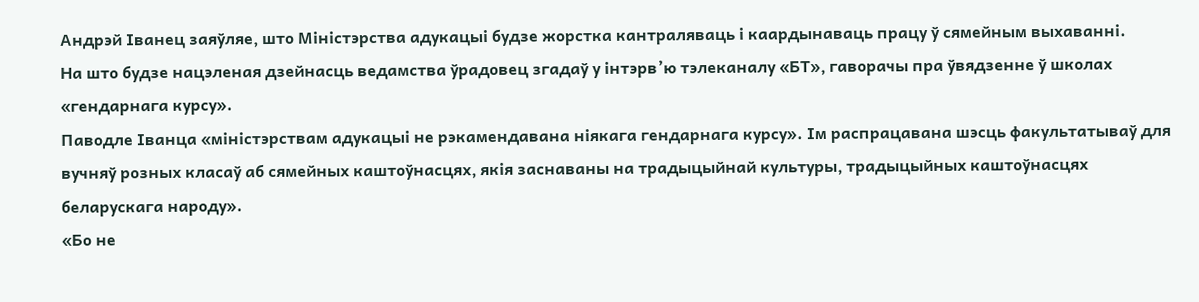Андрэй Іванец заяўляе, што Міністэрства адукацыі будзе жорстка кантраляваць і каардынаваць працу ў сямейным выхаванні.
На што будзе нацэленая дзейнасць ведамства ўрадовец згадаў у інтэрв’ю тэлеканалу «БТ», гаворачы пра ўвядзенне ў школах «гендарнага курсу».
Паводле Іванца «міністэрствам адукацыі не рэкамендавана ніякага гендарнага курсу». Ім распрацавана шэсць факультатываў для вучняў розных класаў аб сямейных каштоўнасцях, якія заснаваны на традыцыйнай культуры, традыцыйных каштоўнасцях беларускага народу».
«Бо не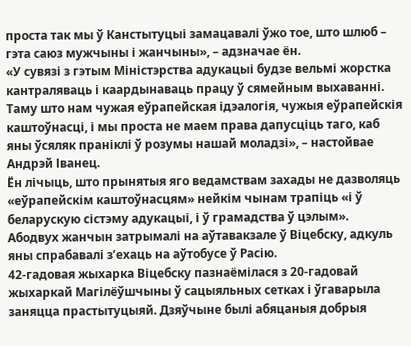проста так мы ў Канстытуцыі замацавалі ўжо тое, што шлюб – гэта саюз мужчыны і жанчыны», – адзначае ён.
«У сувязі з гэтым Міністэрства адукацыі будзе вельмі жорстка кантраляваць і каардынаваць працу ў сямейным выхаванні. Таму што нам чужая еўрапейская ідэалогія, чужыя еўрапейскія каштоўнасці, і мы проста не маем права дапусціць таго, каб яны ўсяляк праніклі ў розумы нашай моладзі», – настойвае Андрэй Іванец.
Ён лічыць, што прынятыя яго ведамствам захады не дазволяць «еўрапейскім каштоўнасцям» нейкім чынам трапіць «і ў беларускую сістэму адукацыі, і ў грамадства ў цэлым».
Абодвух жанчын затрымалі на аўтавакзале ў Віцебску, адкуль яны спрабавалі з’ехаць на аўтобусе ў Расію.
42-гадовая жыхарка Віцебску пазнаёмілася з 20-гадовай жыхаркай Магілёўшчыны ў сацыяльных сетках і ўгаварыла заняцца прастытуцыяй. Дзяўчыне былі абяцаныя добрыя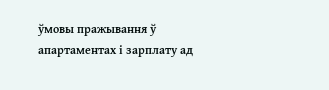ўмовы пражывання ў апартаментах і зарплату ад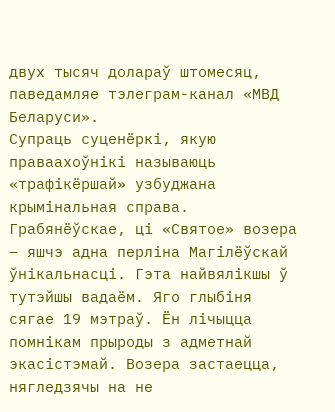двух тысяч долараў штомесяц, паведамляе тэлеграм-канал «МВД Беларуси».
Супраць суценёркі, якую праваахоўнікі называюць «трафікёршай» узбуджана крымінальная справа.
Грабянёўскае, ці «Святое» возера – яшчэ адна перліна Магілёўскай ўнікальнасці. Гэта найвялікшы ў тутэйшы вадаём. Яго глыбіня сягае 19 мэтраў. Ён лічыцца помнікам прыроды з адметнай экасістэмай. Возера застаецца, нягледзячы на не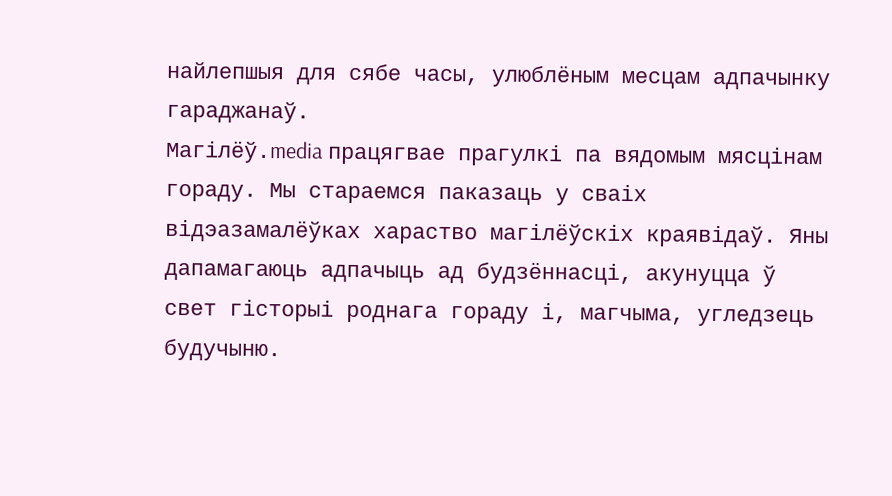найлепшыя для сябе часы, улюблёным месцам адпачынку гараджанаў.
Магілёў.media працягвае прагулкі па вядомым мясцінам гораду. Мы стараемся паказаць у сваіх відэазамалёўках хараство магілёўскіх краявідаў. Яны дапамагаюць адпачыць ад будзённасці, акунуцца ў свет гісторыі роднага гораду і, магчыма, угледзець будучыню.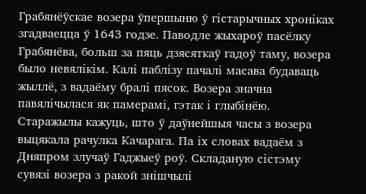Грабянёўскае возера ўпершыню ў гістарычных хроніках згадваецца ў 1643 годзе. Паводле жыхароў пасёлку Грабянёва, больш за пяць дзясяткаў гадоў таму, возера было невялікім. Калі паблізу пачалі масава будаваць жыллё, з вадаёму бралі пясок. Возера значна павялічылася як памерамі, гэтак і глыбінёю.
Старажылы кажуць, што ў даўнейшыя часы з возера выцякала рачулка Качарага. Па іх словах вадаём з Дняпром злучаў Гаджыеў роў. Складаную сістэму сувязі возера з ракой знішчылі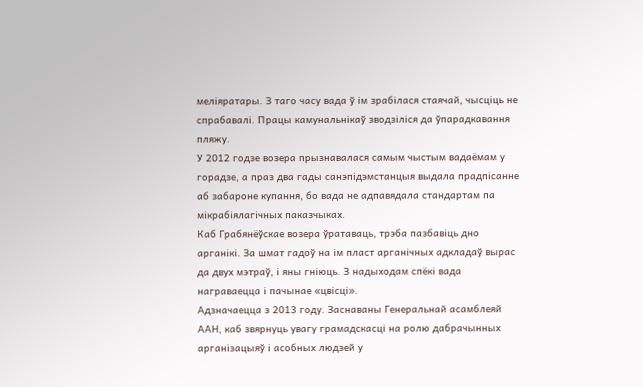меліяратары. З таго часу вада ў ім зрабілася стаячай, чысціць не спрабавалі. Працы камунальнікаў зводзіліся да ўпарадкавання пляжу.
У 2012 годзе возера прызнавалася самым чыстым вадаёмам у горадзе, а праз два гады санэпідэмстанцыя выдала прадпісанне аб забароне купання, бо вада не адпавядала стандартам па мікрабіялагічных паказчыках.
Каб Грабянёўскае возера ўратаваць, трэба пазбавіць дно арганікі. За шмат гадоў на ім пласт арганічных адкладаў вырас да двух мэтраў, і яны гніюць. З надыходам спёкі вада награваецца і пачынае «цвісці».
Адзначаецца з 2013 году. Заснаваны Генеральнай асамблеяй ААН, каб звярнуць увагу грамадскасці на ролю дабрачынных арганізацыяў і асобных людзей у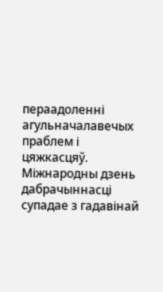пераадоленні агульначалавечых праблем і цяжкасцяў.
Міжнародны дзень дабрачыннасці супадае з гадавінай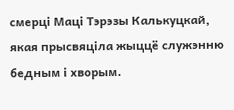смерці Маці Тэрэзы Калькуцкай, якая прысвяціла жыццё служэнню бедным і хворым.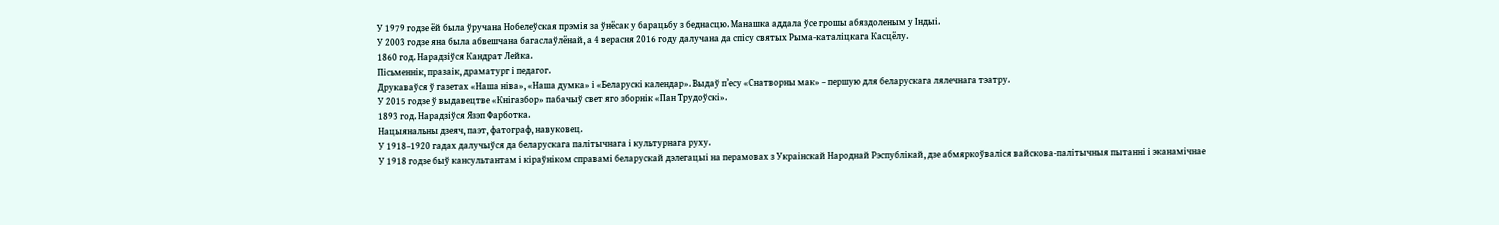У 1979 годзе ёй была ўручана Нобелеўская прэмія за ўнёсак у барацьбу з беднасцю. Манашка аддала ўсе грошы абяздоленым у Індыі.
У 2003 годзе яна была абвешчана багаслаўлёнай, а 4 верасня 2016 году далучана да спісу святых Рыма-каталіцкага Касцёлу.
1860 год. Нарадзіўся Кандрат Лейка.
Пісьменнік, празаік, драматург і педагог.
Друкаваўся ў газетах «Наша ніва», «Наша думка» і «Беларускі календар». Выдаў п’есу «Снатворны мак» – першую для беларускага лялечнага тэатру.
У 2015 годзе ў выдавецтве «Кнігазбор» пабачыў свет яго зборнік «Пан Трудоўскі».
1893 год. Нарадзіўся Язэп Фарботка.
Нацыянальны дзеяч, паэт, фатограф, навуковец.
У 1918–1920 гадах далучыўся да беларускага палітычнага і культурнага руху.
У 1918 годзе быў кансультантам і кіраўніком справамі беларускай дэлегацыі на перамовах з Украінскай Народнай Рэспублікай, дзе абмяркоўваліся вайскова-палітычныя пытанні і эканамічнае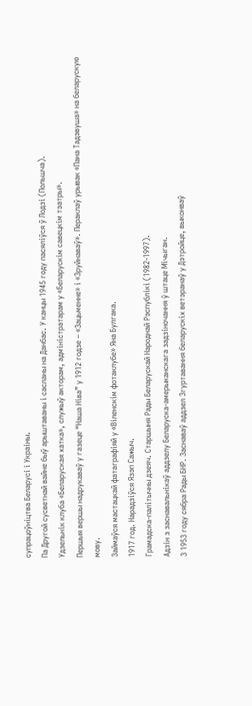супрацоўніцтва Беларусі і Украіны.
Па Другой сусветнай вайне быў арыштаваны і сасланы на Данбас. У канцы 1945 году пасяліўся ў Лодзі (Польшча).
Удзельнік клуба «Беларуская хатка», служыў акторам, адміністратарам у «Беларускім савецкім тэатры».
Першыя вершы надрукаваў у газеце “Наша Ніва” у 1912 годзе – «Зацьменне» і «Зруйнаваў». Пераклаў урывак «Пана Тадэвуша» на беларускую мову.
Займаўся мастацкай фатаграфіяй у «Віленскім фотаклубе» Яна Булгака.
1917 год. Нарадзіўся Язэп Сажыч.
Грамадска-палітычны дзеяч. Старшыня Рады Беларускай Народнай Рэспублікі (1982-1997).
Адзін з заснавальнікаў аддзелу Беларуска-амерыканскага задзіночання ў штаце Мічыган.
З 1953 году сябра Рады БНР. Заснаваў аддзел Згуртавання беларускіх ветэранаў у Дэтройце, выконваў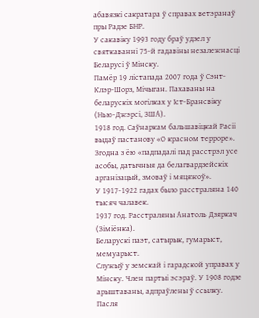абавязкі сакратара ў справах ветэранаў пры Радзе БНР.
У сакавіку 1993 году браў удзел у святкаванні 75-й гадавіны незалежнасці Беларусі ў Мінску.
Памёр 19 лістапада 2007 года ў Сэнт-Клэр-Шорз, Мічыган. Пахаваны на беларускіх могілках у Іст-Брансвіку (Нью-Джэрсі, ЗША).
1918 год. Саўнаркам бальшавіцкай Расіі выдаў пастанову «О красном терроре».
Згодна з ёю «падпадалі пад расстрэл усе асобы, датычныя да белагвардзейскіх арганізацый, змоваў і мяцяжоў».
У 1917-1922 гадах было расстраляна 140 тысяч чалавек.
1937 год. Расстраляны Анатоль Дзяркач (Зіміёнка).
Беларускі паэт, сатырык, гумарыст, мемуарыст.
Служыў у земскай і гарадской управах у Мінску. Член партыі эсэраў. У 1908 годзе арыштаваны, адпраўлены ў ссылку.
Пасля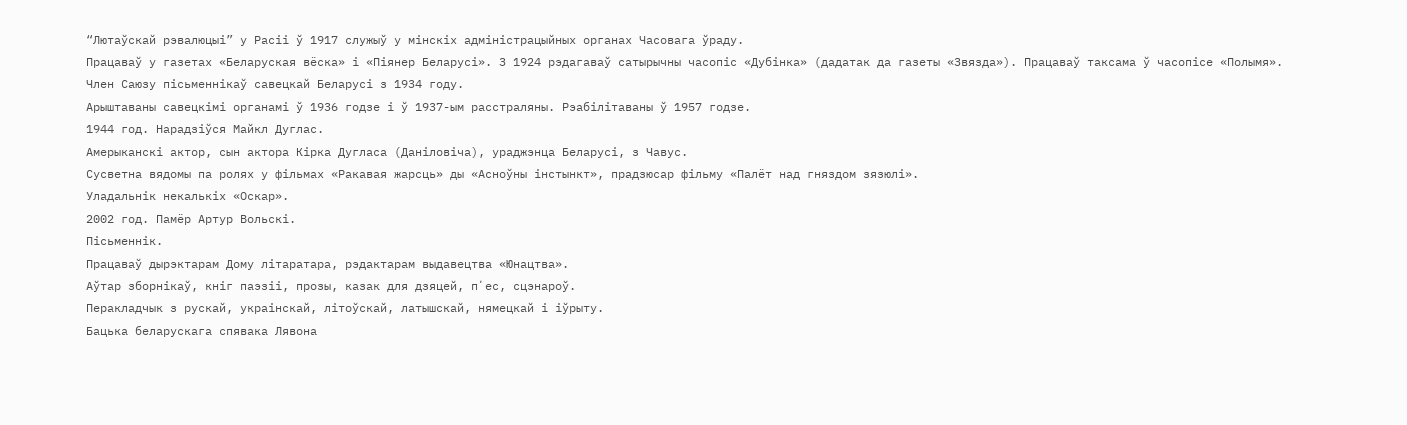“Лютаўскай рэвалюцыі” у Расіі ў 1917 служыў у мінскіх адміністрацыйных органах Часовага ўраду.
Працаваў у газетах «Беларуская вёска» і «Піянер Беларусі». З 1924 рэдагаваў сатырычны часопіс «Дубінка» (дадатак да газеты «Звязда»). Працаваў таксама ў часопісе «Полымя».
Член Саюзу пісьменнікаў савецкай Беларусі з 1934 году.
Арыштаваны савецкімі органамі ў 1936 годзе і ў 1937-ым расстраляны. Рэабілітаваны ў 1957 годзе.
1944 год. Нарадзіўся Майкл Дуглас.
Амерыканскі актор, сын актора Кірка Дугласа (Даніловіча), ураджэнца Беларусі, з Чавус.
Сусветна вядомы па ролях у фільмах «Ракавая жарсць» ды «Асноўны інстынкт», прадзюсар фільму «Палёт над гняздом зязюлі».
Уладальнік некалькіх «Оскар».
2002 год. Памёр Артур Вольскі.
Пісьменнік.
Працаваў дырэктарам Дому літаратара, рэдактарам выдавецтва «Юнацтва».
Аўтар зборнікаў, кніг паэзіі, прозы, казак для дзяцей, пʼес, сцэнароў.
Перакладчык з рускай, украінскай, літоўскай, латышскай, нямецкай і іўрыту.
Бацька беларускага спявака Лявона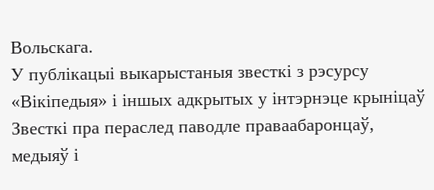Вольскага.
У публікацыі выкарыстаныя звесткі з рэсурсу «Вікіпедыя» і іншых адкрытых у інтэрнэце крыніцаў
Звесткі пра пераслед паводле праваабаронцаў, медыяў і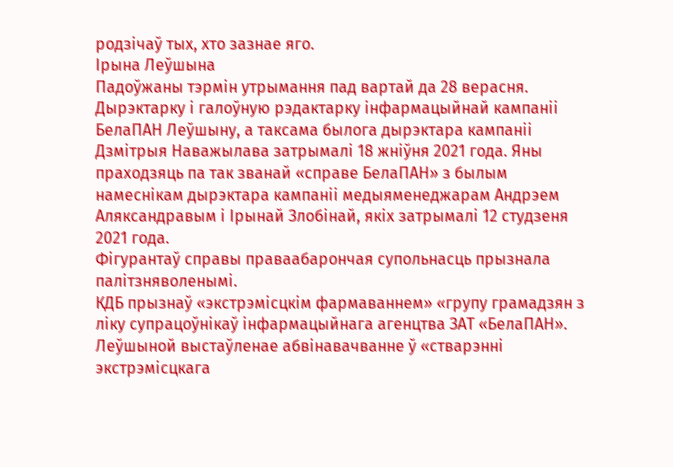родзічаў тых, хто зазнае яго.
Ірына Леўшына
Падоўжаны тэрмін утрымання пад вартай да 28 верасня.
Дырэктарку і галоўную рэдактарку інфармацыйнай кампаніі БелаПАН Леўшыну, а таксама былога дырэктара кампаніі Дзмітрыя Наважылава затрымалі 18 жніўня 2021 года. Яны праходзяць па так званай «справе БелаПАН» з былым намеснікам дырэктара кампаніі медыяменеджарам Андрэем Аляксандравым і Ірынай Злобінай, якіх затрымалі 12 студзеня 2021 года.
Фігурантаў справы праваабарончая супольнасць прызнала палітзняволенымі.
КДБ прызнаў «экстрэмісцкім фармаваннем» «групу грамадзян з ліку супрацоўнікаў інфармацыйнага агенцтва ЗАТ «БелаПАН».
Леўшыной выстаўленае абвінавачванне ў «стварэнні экстрэмісцкага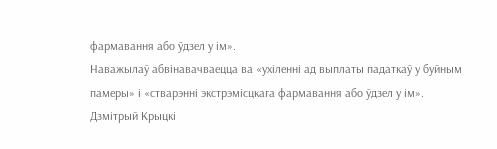фармавання або ўдзел у ім».
Наважылаў абвінавачваецца ва «ухіленні ад выплаты падаткаў у буйным памеры» і «стварэнні экстрэмісцкага фармавання або ўдзел у ім».
Дзмітрый Крыцкі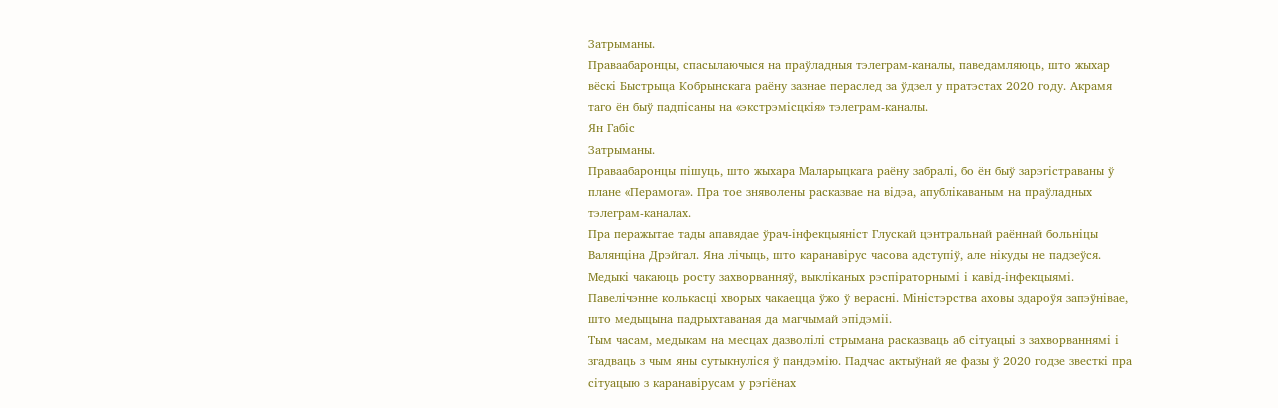Затрыманы.
Праваабаронцы, спасылаючыся на праўладныя тэлеграм-каналы, паведамляюць, што жыхар вёскі Быстрыца Кобрынскага раёну зазнае пераслед за ўдзел у пратэстах 2020 году. Акрамя таго ён быў падпісаны на «экстрэмісцкія» тэлеграм-каналы.
Ян Габіс
Затрыманы.
Праваабаронцы пішуць, што жыхара Маларыцкага раёну забралі, бо ён быў зарэгістраваны ў плане «Перамога». Пра тое зняволены расказвае на відэа, апублікаваным на праўладных тэлеграм-каналах.
Пра перажытае тады апавядае ўрач-інфекцыяніст Глускай цэнтральнай раённай больніцы Валянціна Дрэйгал. Яна лічыць, што каранавірус часова адступіў, але нікуды не падзеўся.
Медыкі чакаюць росту захворванняў, выкліканых рэспіраторнымі і кавід-інфекцыямі. Павелічэнне колькасці хворых чакаецца ўжо ў верасні. Міністэрства аховы здароўя запэўнівае, што медыцына падрыхтаваная да магчымай эпідэміі.
Тым часам, медыкам на месцах дазволілі стрымана расказваць аб сітуацыі з захворваннямі і згадваць з чым яны сутыкнуліся ў пандэмію. Падчас актыўнай яе фазы ў 2020 годзе звесткі пра сітуацыю з каранавірусам у рэгіёнах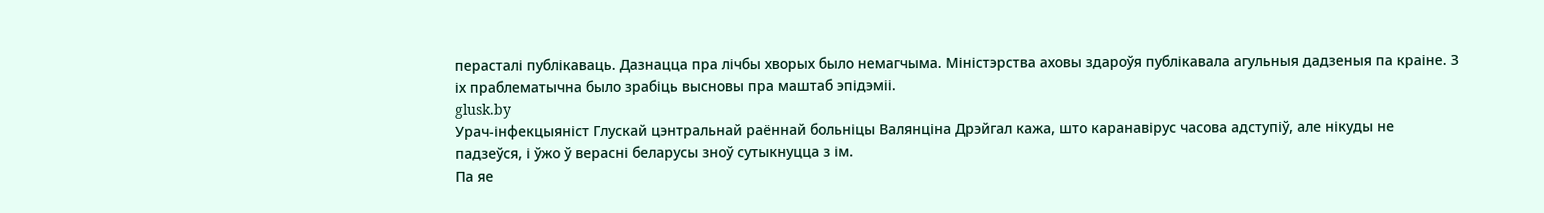перасталі публікаваць. Дазнацца пра лічбы хворых было немагчыма. Міністэрства аховы здароўя публікавала агульныя дадзеныя па краіне. З іх праблематычна было зрабіць высновы пра маштаб эпідэміі.
glusk.by
Урач-інфекцыяніст Глускай цэнтральнай раённай больніцы Валянціна Дрэйгал кажа, што каранавірус часова адступіў, але нікуды не падзеўся, і ўжо ў верасні беларусы зноў сутыкнуцца з ім.
Па яе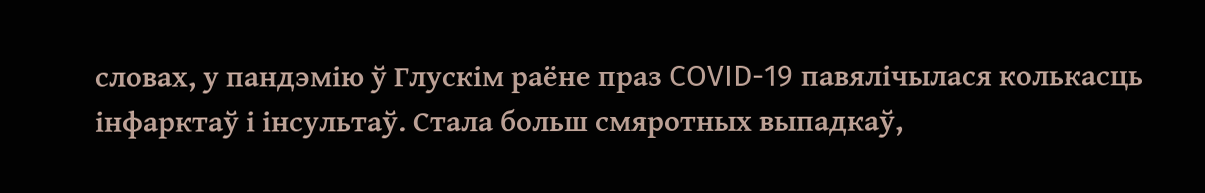словах, у пандэмію ў Глускім раёне праз COVID-19 павялічылася колькасць інфарктаў і інсультаў. Стала больш смяротных выпадкаў,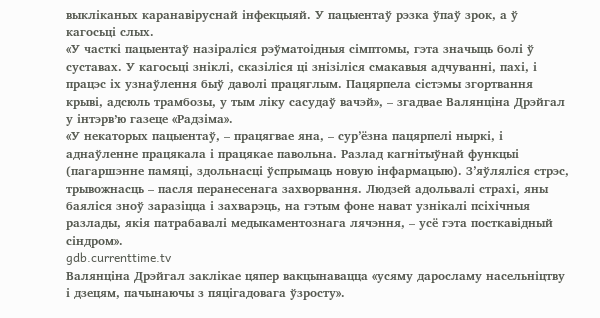выкліканых каранавіруснай інфекцыяй. У пацыентаў рэзка ўпаў зрок, а ў кагосьці слых.
«У часткі пацыентаў назіраліся рэўматоідныя сімптомы, гэта значыць болі ў суставах. У кагосьці зніклі, сказіліся ці знізіліся смакавыя адчуванні, пахі, і працэс іх узнаўлення быў даволі працяглым. Пацярпела сістэмы згортвання крыві, адсюль трамбозы, у тым ліку сасудаў вачэй», – згадвае Валянціна Дрэйгал у інтэрв’ю газеце «Радзіма».
«У некаторых пацыентаў, – працягвае яна, – сурʼёзна пацярпелі ныркі, і аднаўленне працякала і працякае павольна. Разлад кагнітыўнай функцыі (пагаршэнне памяці, здольнасці ўспрымаць новую інфармацыю). Зʼяўляліся стрэс, трывожнасць – пасля перанесенага захворвання. Людзей адольвалі страхі, яны баяліся зноў заразіцца і захварэць, на гэтым фоне нават узнікалі псіхічныя разлады, якія патрабавалі медыкаментознага лячэння, – усё гэта посткавідный сіндром».
gdb.currenttime.tv
Валянціна Дрэйгал заклікае цяпер вакцынавацца «усяму даросламу насельніцтву і дзецям, пачынаючы з пяцігадовага ўзросту».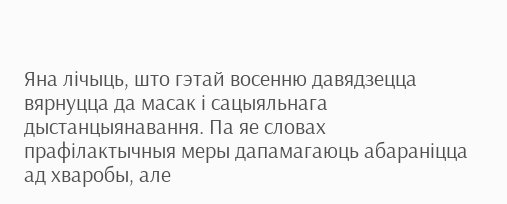Яна лічыць, што гэтай восенню давядзецца вярнуцца да масак і сацыяльнага дыстанцыянавання. Па яе словах прафілактычныя меры дапамагаюць абараніцца ад хваробы, але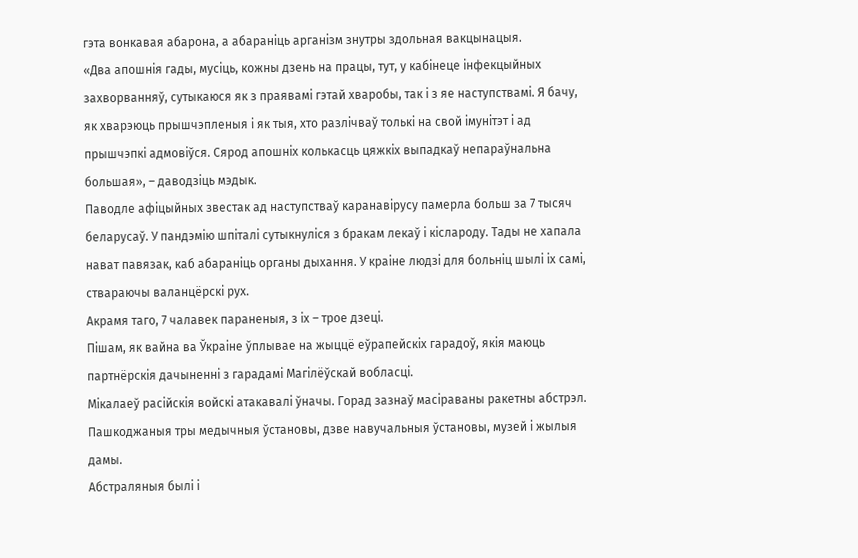гэта вонкавая абарона, а абараніць арганізм знутры здольная вакцынацыя.
«Два апошнія гады, мусіць, кожны дзень на працы, тут, у кабінеце інфекцыйных захворванняў, сутыкаюся як з праявамі гэтай хваробы, так і з яе наступствамі. Я бачу, як хварэюць прышчэпленыя і як тыя, хто разлічваў толькі на свой імунітэт і ад прышчэпкі адмовіўся. Сярод апошніх колькасць цяжкіх выпадкаў непараўнальна большая», – даводзіць мэдык.
Паводле афіцыйных звестак ад наступстваў каранавірусу памерла больш за 7 тысяч беларусаў. У пандэмію шпіталі сутыкнуліся з бракам лекаў і кіслароду. Тады не хапала нават павязак, каб абараніць органы дыхання. У краіне людзі для больніц шылі іх самі, ствараючы валанцёрскі рух.
Акрамя таго, 7 чалавек параненыя, з іх – трое дзеці.
Пішам, як вайна ва Ўкраіне ўплывае на жыццё еўрапейскіх гарадоў, якія маюць партнёрскія дачыненні з гарадамі Магілёўскай вобласці.
Мікалаеў расійскія войскі атакавалі ўначы. Горад зазнаў масіраваны ракетны абстрэл. Пашкоджаныя тры медычныя ўстановы, дзве навучальныя ўстановы, музей і жылыя дамы.
Абстраляныя былі і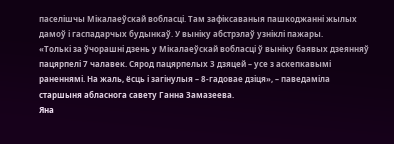паселішчы Мікалаеўскай вобласці. Там зафіксаваныя пашкоджанні жылых дамоў і гаспадарчых будынкаў. У выніку абстрэлаў узніклі пажары.
«Толькі за ўчорашні дзень у Мікалаеўскай вобласці ў выніку баявых дзеянняў пацярпелі 7 чалавек. Сярод пацярпелых 3 дзяцей – усе з аскепкавымі раненнямі. На жаль, ёсць і загінулыя – 8-гадовае дзіця», – паведаміла старшыня абласнога савету Ганна Замазеева.
Яна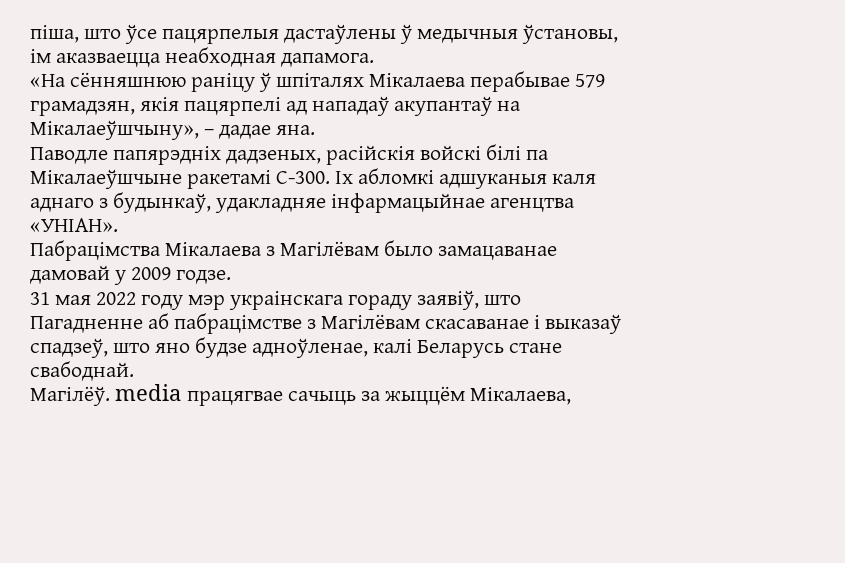піша, што ўсе пацярпелыя дастаўлены ў медычныя ўстановы, ім аказваецца неабходная дапамога.
«На сённяшнюю раніцу ў шпіталях Мікалаева перабывае 579 грамадзян, якія пацярпелі ад нападаў акупантаў на Мікалаеўшчыну», – дадае яна.
Паводле папярэдніх дадзеных, расійскія войскі білі па Мікалаеўшчыне ракетамі С-300. Іх абломкі адшуканыя каля аднаго з будынкаў, удакладняе інфармацыйнае агенцтва «УНІАН».
Пабрацімства Мікалаева з Магілёвам было замацаванае дамовай у 2009 годзе.
31 мая 2022 году мэр украінскага гораду заявіў, што Пагадненне аб пабрацімстве з Магілёвам скасаванае і выказаў спадзеў, што яно будзе адноўленае, калі Беларусь стане свабоднай.
Магілёў. media працягвае сачыць за жыццём Мікалаева,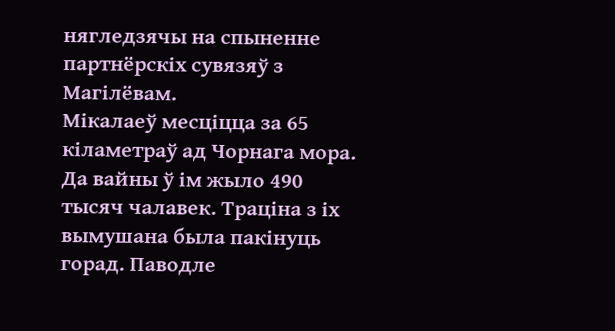нягледзячы на спыненне партнёрскіх сувязяў з Магілёвам.
Мікалаеў месціцца за 65 кіламетраў ад Чорнага мора. Да вайны ў ім жыло 490 тысяч чалавек. Траціна з іх вымушана была пакінуць горад. Паводле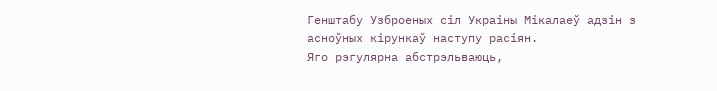Генштабу Узброеных сіл Украіны Мікалаеў адзін з асноўных кірункаў наступу расіян.
Яго рэгулярна абстрэльваюць,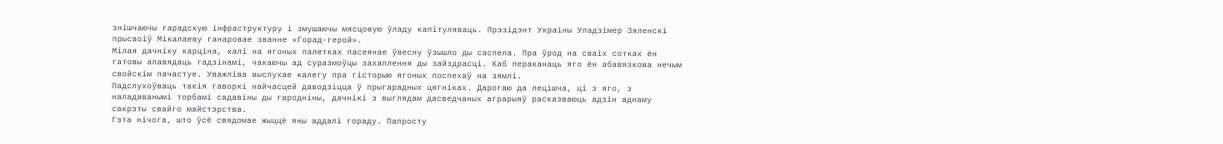знішчаючы гарадскую інфраструктуру і змушаючы мясцовую ўладу капітуляваць. Прэзідэнт Украіны Уладзімер Зяленскі прысвоіў Мікалаеву ганаровае званне «Горад-герой».
Мілая дачніку карціна, калі на ягоных палетках пасеянае ўвесну ўзышло ды саспела. Пра ўрод на сваіх сотках ён гатовы апавядаць гадзінамі, чакаючы ад суразмоўцы захаплення ды зайздрасці. Каб пераканаць яго ён абавязкова нечым свойскім пачастуе. Уважліва выслухае калегу пра гісторыю ягоных поспехаў на зямлі.
Падслухоўваць такія гаворкі найчасцей даводзіцца ў прыгарадных цягніках. Дарогаю да лецішча, ці з яго, з наладаванымі торбамі садавіны ды гародніны, дачнікі з выглядам дасведчаных аграрыяў расказваюць адзін аднаму сакрэты свайго майстэрства.
Гэта нічога, што ўсё свядомае жыццё яны аддалі гораду. Папросту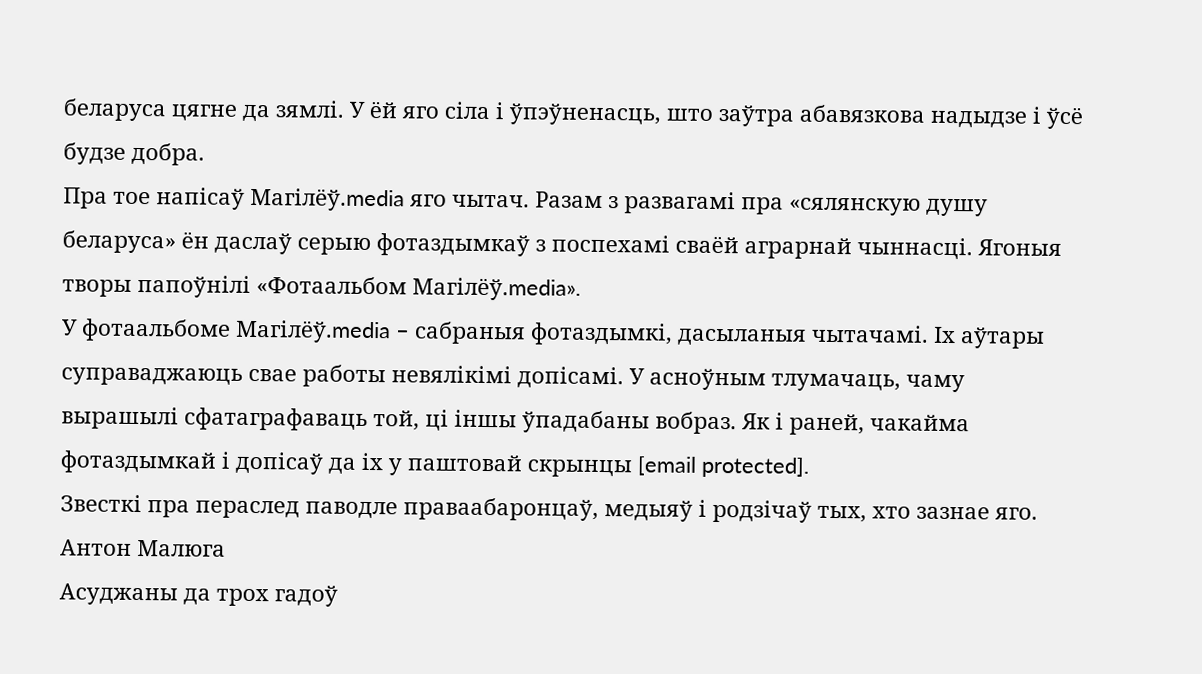беларуса цягне да зямлі. У ёй яго сіла і ўпэўненасць, што заўтра абавязкова надыдзе і ўсё будзе добра.
Пра тое напісаў Магілёў.media яго чытач. Разам з развагамі пра «сялянскую душу беларуса» ён даслаў серыю фотаздымкаў з поспехамі сваёй аграрнай чыннасці. Ягоныя творы папоўнілі «Фотаальбом Магілёў.media».
У фотаальбоме Магілёў.media – сабраныя фотаздымкі, дасыланыя чытачамі. Іх аўтары суправаджаюць свае работы невялікімі допісамі. У асноўным тлумачаць, чаму вырашылі сфатаграфаваць той, ці іншы ўпадабаны вобраз. Як і раней, чакайма фотаздымкай і допісаў да іх у паштовай скрынцы [email protected].
Звесткі пра пераслед паводле праваабаронцаў, медыяў і родзічаў тых, хто зазнае яго.
Антон Малюга
Асуджаны да трох гадоў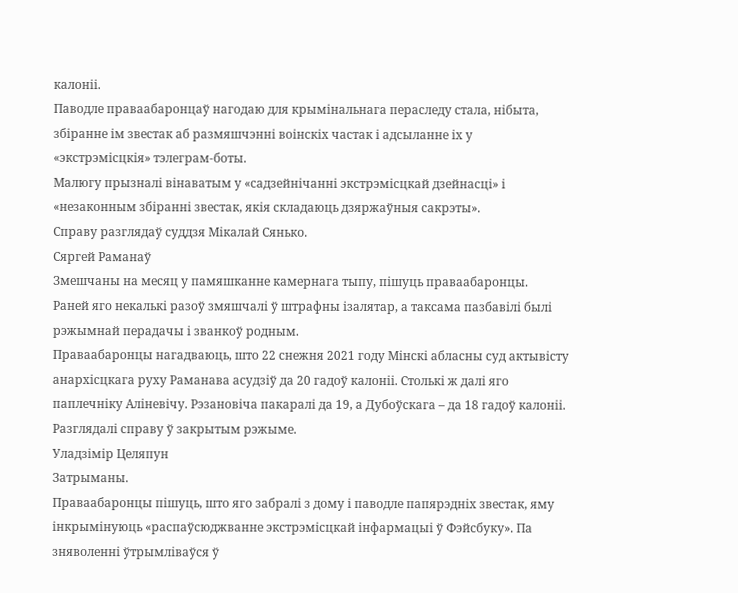калоніі.
Паводле праваабаронцаў нагодаю для крымінальнага пераследу стала, нібыта, збіранне ім звестак аб размяшчэнні воінскіх частак і адсыланне іх у «экстрэмісцкія» тэлеграм-боты.
Малюгу прызналі вінаватым у «садзейнічанні экстрэмісцкай дзейнасці» і «незаконным збіранні звестак, якія складаюць дзяржаўныя сакрэты».
Справу разглядаў суддзя Мікалай Сянько.
Сяргей Раманаў
Змешчаны на месяц у памяшканне камернага тыпу, пішуць праваабаронцы.
Раней яго некалькі разоў змяшчалі ў штрафны ізалятар, а таксама пазбавілі былі рэжымнай перадачы і званкоў родным.
Праваабаронцы нагадваюць, што 22 снежня 2021 году Мінскі абласны суд актывісту анархісцкага руху Раманава асудзіў да 20 гадоў калоніі. Столькі ж далі яго паплечніку Аліневічу. Рэзановіча пакаралі да 19, а Дубоўскага – да 18 гадоў калоніі.
Разглядалі справу ў закрытым рэжыме.
Уладзімір Целяпун
Затрыманы.
Праваабаронцы пішуць, што яго забралі з дому і паводле папярэдніх звестак, яму інкрымінуюць «распаўсюджванне экстрэмісцкай інфармацыі ў Фэйсбуку». Па зняволенні ўтрымліваўся ў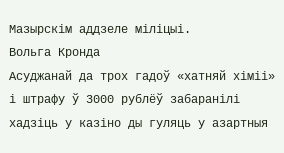Мазырскім аддзеле міліцыі.
Вольга Кронда
Асуджанай да трох гадоў «хатняй хіміі» і штрафу ў 3000 рублёў забаранілі хадзіць у казіно ды гуляць у азартныя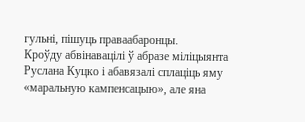гульні, пішуць праваабаронцы.
Кроўду абвінавацілі ў абразе міліцыянта Руслана Куцко і абавязалі сплаціць яму «маральную кампенсацыю», але яна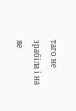таго не зрабіла і на яе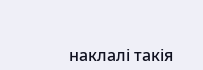наклалі такія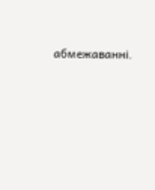абмежаванні.